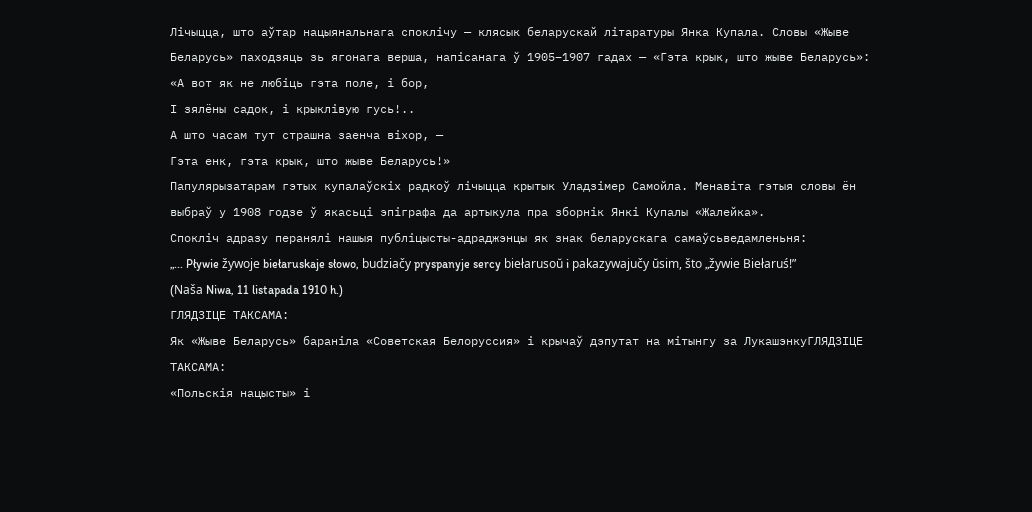Лічыцца, што аўтар нацыянальнага споклічу — клясык беларускай літаратуры Янка Купала. Словы «Жыве Беларусь» паходзяць зь ягонага верша, напісанага ў 1905–1907 гадах — «Гэта крык, што жыве Беларусь»:
«А вот як не любіць гэта поле, і бор,
І зялёны садок, і крыклівую гусь!..
А што часам тут страшна заенча віхор, —
Гэта енк, гэта крык, што жыве Беларусь!»
Папулярызатарам гэтых купалаўскіх радкоў лічыцца крытык Уладзімер Самойла. Менавіта гэтыя словы ён выбраў у 1908 годзе ў якасьці эпіграфа да артыкула пра зборнік Янкі Купалы «Жалейка».
Спокліч адразу перанялі нашыя публіцысты-адраджэнцы як знак беларускага самаўсьведамленьня:
„... Pływie žywoje biełaruskaje słowo, budziačy pryspanyje sercy biełarusoŭ i pakazywajučy ŭsim, što „žywie Biełaruś!”
(Naša Niwa, 11 listapada 1910 h.)
ГЛЯДЗІЦЕ ТАКСАМА:
Як «Жыве Беларусь» бараніла «Советская Белоруссия» і крычаў дэпутат на мітынгу за ЛукашэнкуГЛЯДЗІЦЕ ТАКСАМА:
«Польскія нацысты» і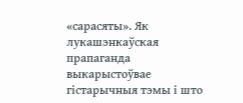«сарасяты». Як лукашэнкаўская прапаганда выкарыстоўвае гістарычныя тэмы і што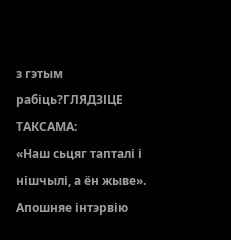з гэтым рабіць?ГЛЯДЗІЦЕ ТАКСАМА:
«Наш сьцяг тапталі і нішчылі, а ён жыве». Апошняе інтэрвію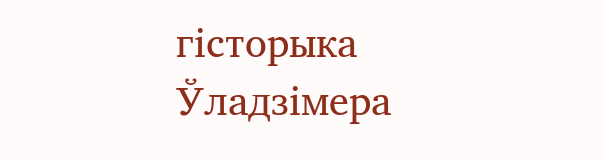гісторыка Ўладзімера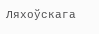Ляхоўскага